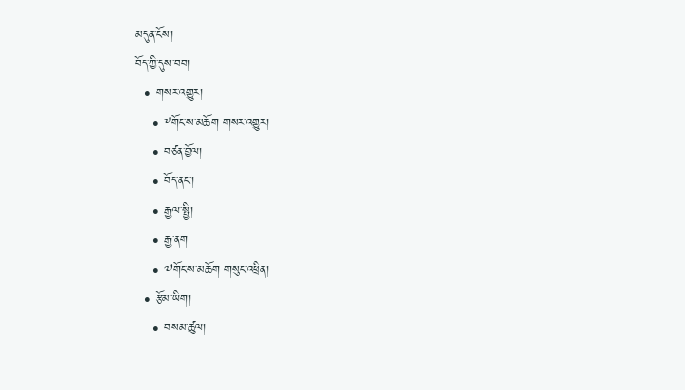མདུན་ངོས།
བོད་ཀྱི་དུས་བབ།
  • གསར་འགྱུར།
    • ༸གོང་ས་མཆོག གསར་འགྱུར།
    • བཙན་བྱོལ།
    • བོད་ནང་།
    • རྒྱལ་སྤྱི།
    • རྒྱ་ནག
    • ༧གོང་ས་མཆོག གསུང་འཕྲིན།
  • རྩོམ་ཡིག།
    • བསམ་ཚུལ།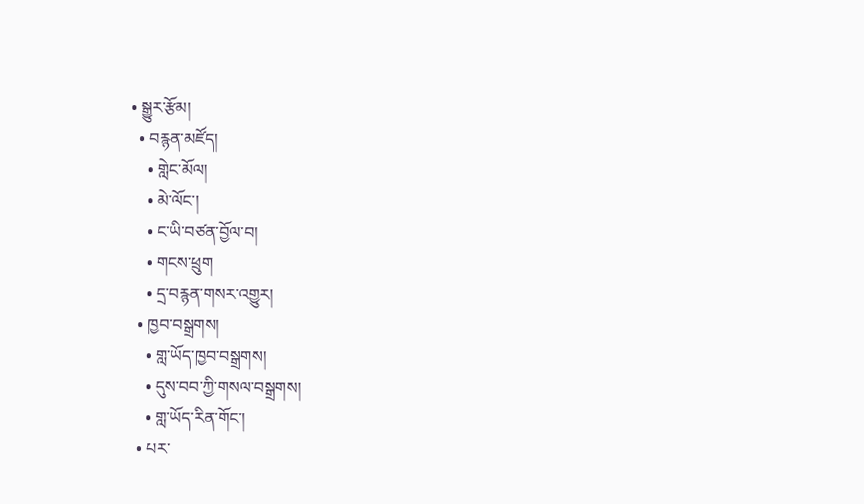• སྒྱུར་རྩོམ།
  • བརྙན་མཛོད།
    • གླེང་མོལ།
    • མེ་ལོང་།
    • ང་ཡི་བཙན་བྱོལ་བ།
    • གངས་ཕྲུག
    • དྲ་བརྙན་གསར་འགྱུར།
  • ཁྱབ་བསྒྲགས།
    • གླ་ཡོད་ཁྱབ་བསྒྲགས།
    • དུས་བབ་ཀྱི་གསལ་བསྒྲགས།
    • གླ་ཡོད་རིན་གོང་།
  • པར་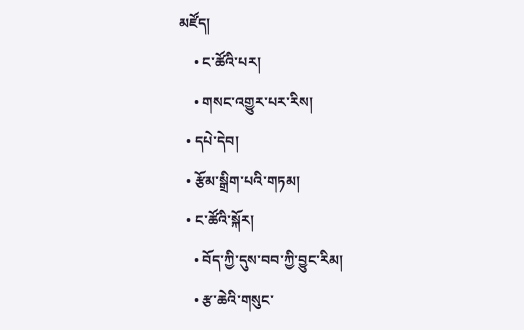མཛོད།
    • ང་ཚོའི་པར།
    • གསང་འགྱུར་པར་རིས།
  • དཔེ་དེབ།
  • རྩོམ་སྒྲིག་པའི་གཏམ།
  • ང་ཚོའི་སྐོར།
    • བོད་ཀྱི་དུས་བབ་ཀྱི་བྱུང་རིམ།
    • རྩ་ཆེའི་གསུང་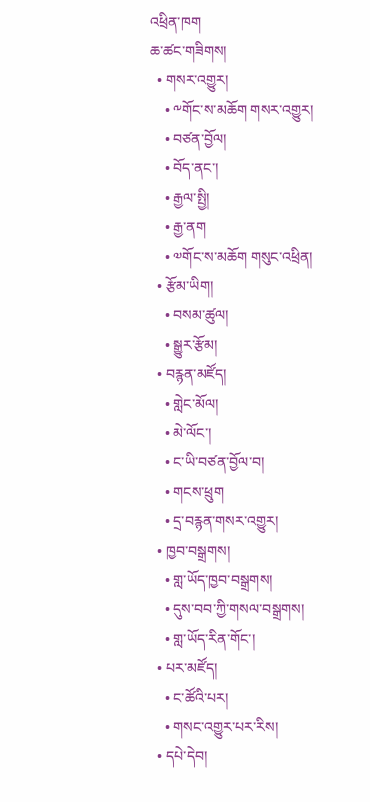འཕྲིན་ཁག
ཆ་ཚང་གཟིགས།
  • གསར་འགྱུར།
    • ༸གོང་ས་མཆོག གསར་འགྱུར།
    • བཙན་བྱོལ།
    • བོད་ནང་།
    • རྒྱལ་སྤྱི།
    • རྒྱ་ནག
    • ༧གོང་ས་མཆོག གསུང་འཕྲིན།
  • རྩོམ་ཡིག།
    • བསམ་ཚུལ།
    • སྒྱུར་རྩོམ།
  • བརྙན་མཛོད།
    • གླེང་མོལ།
    • མེ་ལོང་།
    • ང་ཡི་བཙན་བྱོལ་བ།
    • གངས་ཕྲུག
    • དྲ་བརྙན་གསར་འགྱུར།
  • ཁྱབ་བསྒྲགས།
    • གླ་ཡོད་ཁྱབ་བསྒྲགས།
    • དུས་བབ་ཀྱི་གསལ་བསྒྲགས།
    • གླ་ཡོད་རིན་གོང་།
  • པར་མཛོད།
    • ང་ཚོའི་པར།
    • གསང་འགྱུར་པར་རིས།
  • དཔེ་དེབ།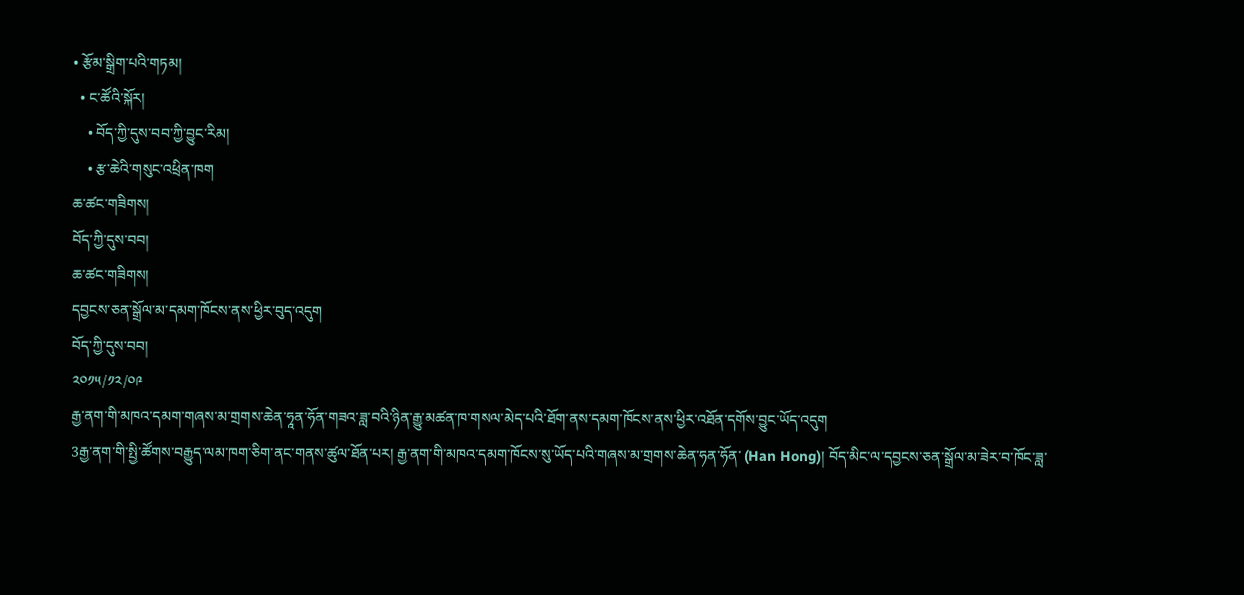• རྩོམ་སྒྲིག་པའི་གཏམ།
  • ང་ཚོའི་སྐོར།
    • བོད་ཀྱི་དུས་བབ་ཀྱི་བྱུང་རིམ།
    • རྩ་ཆེའི་གསུང་འཕྲིན་ཁག
ཆ་ཚང་གཟིགས།
བོད་ཀྱི་དུས་བབ།
ཆ་ཚང་གཟིགས།
དབྱངས་ཅན་སྒྲོལ་མ་དམག་ཁོངས་ནས་ཕྱིར་བུད་འདུག
བོད་ཀྱི་དུས་བབ།
༢༠༡༥/༡༢/༠༩
རྒྱ་ནག་གི་མཁའ་དམག་གཞས་མ་གྲགས་ཆེན་ཧཱན་ཧོན་གཟའ་ཟླ་བའི་ཉིན་རྒྱུ་མཚན་ཁ་གསལ་མེད་པའི་ཐོག་ནས་དམག་ཁོངས་ནས་ཕྱིར་འཐོན་དགོས་བྱུང་ཡོད་འདུག
3རྒྱ་ནག་གི་སྤྱི་ཚོགས་བརྒྱུད་ལམ་ཁག་ཅིག་ནང་གནས་ཚུལ་ཐོན་པར། རྒྱ་ནག་གི་མཁའ་དམག་ཁོངས་སུ་ཡོད་པའི་གཞས་མ་གྲགས་ཆེན་ཧན་ཧོན་ (Han Hong)། བོད་མིང་ལ་དབྱངས་ཅན་སྒྲོལ་མ་ཟེར་བ་ཁོང་ཟླ་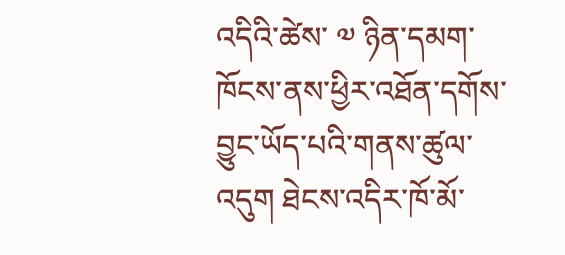འདིའི་ཚེས་ ༧ ཉིན་དམག་ཁོངས་ནས་ཕྱིར་འཐོན་དགོས་བྱུང་ཡོད་པའི་གནས་ཚུལ་འདུག ཐེངས་འདིར་ཁོ་མོ་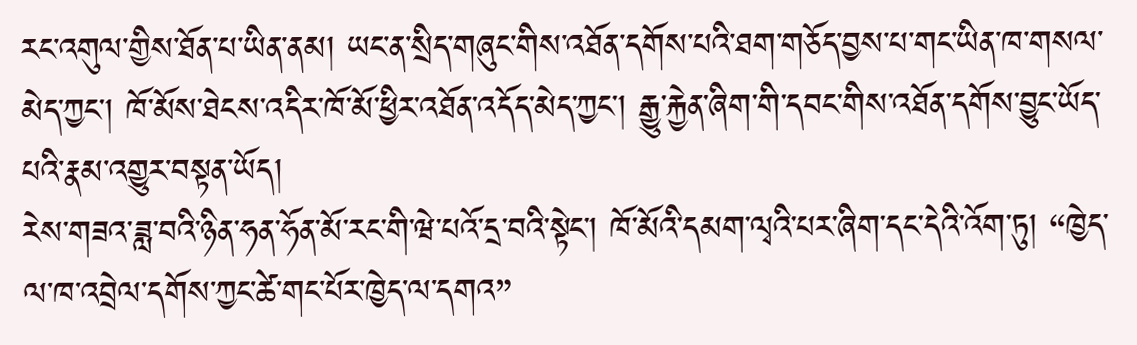རང་འགུལ་གྱིས་ཐོན་པ་ཡིན་ནམ། ཡང་ན་སྲིད་གཞུང་གིས་འཐོན་དགོས་པའི་ཐག་གཅོད་བྱས་པ་གང་ཡིན་ཁ་གསལ་མེད་ཀྱང་། ཁོ་མོས་ཐེངས་འདིར་ཁོ་མོ་ཕྱིར་འཐོན་འདོད་མེད་ཀྱང་། རྒྱུ་རྐྱེན་ཞིག་གི་དབང་གིས་འཐོན་དགོས་བྱུང་ཡོད་པའི་རྣམ་འགྱུར་བསྟན་ཡོད།
རེས་གཟའ་ཟླ་བའི་ཉིན་ཧན་ཧོན་མོ་རང་གི་ཝེ་པའོ་དྲ་བའི་སྟེང་། ཁོ་མོའི་དམག་ལྭའི་པར་ཞིག་དང་དེའི་འོག་ཏུ། “ཁྱེད་ལ་ཁ་འབྲེལ་དགོས་ཀྱང་ཚེ་གང་པོར་ཁྱེད་ལ་དགའ”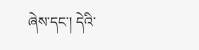ཞེས་དང་། དེའི་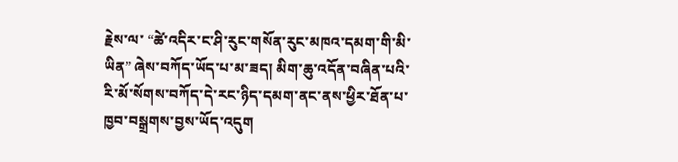རྗེས་ལ་ “ཚེ་འདིར་ང་ཤི་རུང་གསོན་རུང་མཁའ་དམག་གི་མི་ཡིན” ཞེས་བཀོད་ཡོད་པ་མ་ཟད། མིག་ཆུ་འདོན་བཞིན་པའི་རི་མོ་སོགས་བཀོད་དེ་རང་ཉིད་དམག་ནང་ནས་ཕྱིར་ཐོན་པ་ཁྱབ་བསྒྲགས་བྱས་ཡོད་འདུག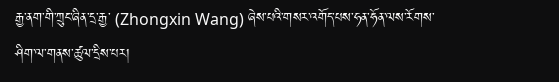རྒྱ་ནག་གི་ཀྲུང་ཞིན་དྲ་རྒྱ་ (Zhongxin Wang) ཞེས་པའི་གསར་འགོད་པས་ཧན་ཧོན་ལས་རོགས་ཤིག་ལ་གནས་ཚུལ་དྲིས་པར།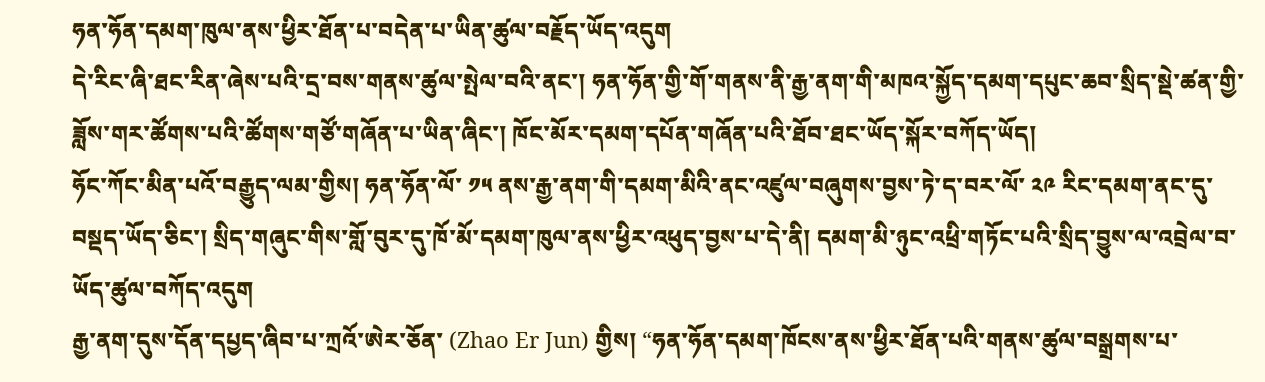ཧན་ཧོན་དམག་ཁུལ་ནས་ཕྱིར་ཐོན་པ་བདེན་པ་ཡིན་ཚུལ་བརྗོད་ཡོད་འདུག
དེ་རིང་ཞི་ཐང་རིན་ཞེས་པའི་དྲ་བས་གནས་ཚུལ་སྤེལ་བའི་ནང་། ཧན་ཧོན་གྱི་གོ་གནས་ནི་རྒྱ་ནག་གི་མཁའ་སྐྱོད་དམག་དཔུང་ཆབ་སྲིད་སྡེ་ཚན་གྱི་ཟློས་གར་ཚོགས་པའི་ཚོགས་གཙོ་གཞོན་པ་ཡིན་ཞིང་། ཁོང་མོར་དམག་དཔོན་གཞོན་པའི་ཐོབ་ཐང་ཡོད་སྐོར་བཀོད་ཡོད།
ཧོང་ཀོང་མིན་པའོ་བརྒྱུད་ལམ་གྱིས། ཧན་ཧོན་ལོ་ ༡༥ ནས་རྒྱ་ནག་གི་དམག་མིའི་ནང་འཛུལ་བཞུགས་བྱས་ཏེ་ད་བར་ལོ་ ༢༩ རིང་དམག་ནང་དུ་བསྡད་ཡོད་ཅིང་། སྲིད་གཞུང་གིས་གློ་བུར་དུ་ཁོ་མོ་དམག་ཁུལ་ནས་ཕྱིར་འཕུད་བྱས་པ་དེ་ནི། དམག་མི་ཉུང་འཕྲི་གཏོང་པའི་སྲིད་བྱུས་ལ་འབྲེལ་བ་ཡོད་ཚུལ་བཀོད་འདུག
རྒྱ་ནག་དུས་དོན་དཔྱད་ཞིབ་པ་ཀྲའོ་ཨེར་ཅོན་ (Zhao Er Jun) གྱིས། “ཧན་ཧོན་དམག་ཁོངས་ནས་ཕྱིར་ཐོན་པའི་གནས་ཚུལ་བསྒྲགས་པ་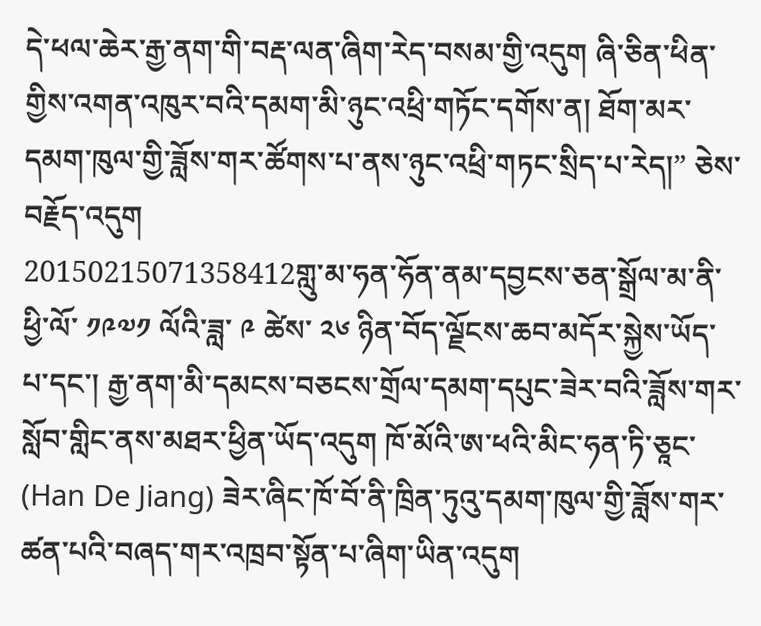དེ་ཕལ་ཆེར་རྒྱ་ནག་གི་བརྡ་ལན་ཞིག་རེད་བསམ་གྱི་འདུག ཞི་ཅིན་ཕིན་གྱིས་འགན་འཁུར་བའི་དམག་མི་ཉུང་འཕྲི་གཏོང་དགོས་ན། ཐོག་མར་དམག་ཁུལ་གྱི་ཟློས་གར་ཚོགས་པ་ནས་ཉུང་འཕྲི་གཏང་སྲིད་པ་རེད།” ཅེས་བརྗོད་འདུག
20150215071358412གླུ་མ་ཧན་ཧོན་ནམ་དབྱངས་ཅན་སྒྲོལ་མ་ནི་ཕྱི་ལོ་ ༡༩༧༡ ལོའི་ཟླ་ ༩ ཚེས་ ༢༦ ཉིན་བོད་ལྗོངས་ཆབ་མདོར་སྐྱེས་ཡོད་པ་དང་། རྒྱ་ནག་མི་དམངས་བཅངས་གྲོལ་དམག་དཔུང་ཟེར་བའི་ཟློས་གར་སློབ་གླིང་ནས་མཐར་ཕྱིན་ཡོད་འདུག ཁོ་མོའི་ཨ་ཕའི་མིང་ཧན་ཏི་ཅཱང་ (Han De Jiang) ཟེར་ཞིང་ཁོ་བོ་ནི་ཁྲིན་ཏུའུ་དམག་ཁུལ་གྱི་ཟློས་གར་ཚན་པའི་བཞད་གར་འཁྲབ་སྟོན་པ་ཞིག་ཡིན་འདུག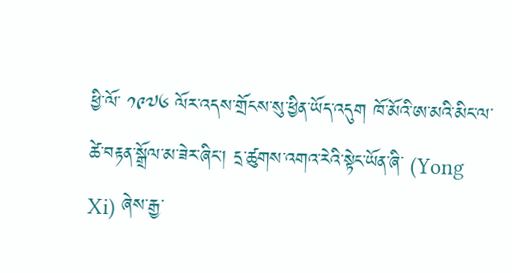ཕྱི་ལོ་ ༡༩༧༦ ལོར་འདས་གྲོངས་སུ་ཕྱིན་ཡོད་འདུག ཁོ་མོའི་ཨ་མའི་མིང་ལ་ཚེ་བརྟན་སྒྲོལ་མ་ཟེར་ཞིང་། དྲ་ཚུགས་འགའ་རེའི་སྟེང་ཡོན་ཞི་ (Yong Xi) ཞེས་རྒྱ་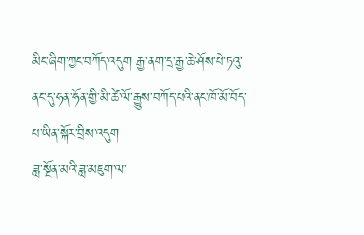མིང་ཞིག་ཀྱང་བཀོད་འདུག རྒྱ་ནག་དྲ་རྒྱ་ཆེ་ཤོས་པེ་ཏའུ་ནང་དུ་ཧན་ཧོན་གྱི་མི་ཚེ་ལོ་རྒྱུས་བཀོད་པའི་ནང་ཁོ་མོ་བོད་པ་ཡིན་སྐོར་བྲིས་འདུག
ཟླ་སྔོན་མའི་ཟླ་མཇུག་ལ་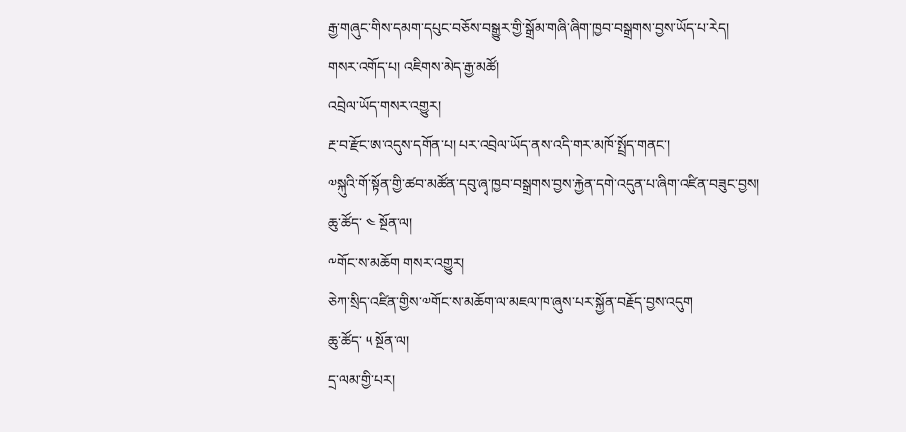རྒྱ་གཞུང་གིས་དམག་དཔུང་བཅོས་བསྒྱུར་གྱི་སྒྲོམ་གཞི་ཞིག་ཁྱབ་བསྒྲགས་བྱས་ཡོད་པ་རེད།
གསར་འགོད་པ། འཇིགས་མེད་རྒྱ་མཚོ།
འབྲེལ་ཡོད་གསར་འགྱུར།
རྔ་བ་རྫོང་ཨ་འདུས་དགོན་པ། པར་འབྲེལ་ཡོད་ནས་འདི་གར་མཁོ་སྤྲོད་གནང་།
༧སྐུའི་གོ་སྟོན་གྱི་ཚབ་མཚོན་དབུ་ཞྭ་ཁྱབ་བསྒྲགས་བྱས་རྐྱེན་དགེ་འདུན་པ་ཞིག་འཛིན་བཟུང་བྱས།
ཆུ་ཚོད་ ༤ སྔོན་ལ།
༸གོང་ས་མཆོག གསར་འགྱུར།
ཅེཀ་སྲིད་འཛིན་གྱིས་༧གོང་ས་མཆོག་ལ་མཇལ་ཁ་ཞུས་པར་སྐྱོན་བརྗོད་བྱས་འདུག
ཆུ་ཚོད་ ༥ སྔོན་ལ།
དྲ་ལམ་གྱི་པར།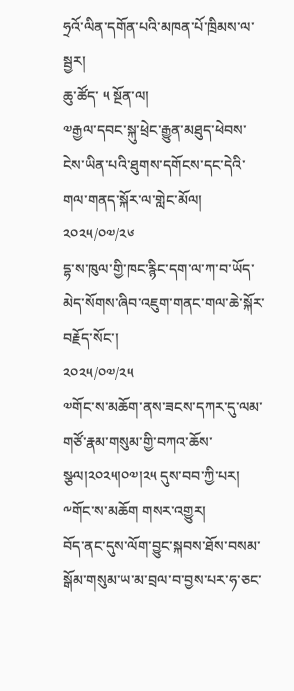ཧྲའོ་ལིན་དགོན་པའི་མཁན་པོ་ཁྲིམས་ལ་སྦྱར།
ཆུ་ཚོད་ ༥ སྔོན་ལ།
༧རྒྱལ་དབང་སྐུ་ཕྲེང་རྒྱུན་མཐུད་ཕེབས་ངེས་ཡིན་པའི་ཐུགས་དགོངས་དང་དེའི་གལ་གནད་སྐོར་ལ་གླེང་མོལ།
༢༠༢༥/༠༧/༢༦
དྷ་ས་ཁུལ་གྱི་ཁང་རྙིང་དག་ལ་ཀ་བ་ཡོད་མེད་སོགས་ཞིབ་འཇུག་གནང་གལ་ཆེ་སྐོར་བརྗོད་སོང་།
༢༠༢༥/༠༧/༢༥
༧གོང་ས་མཆོག་ནས་ཟངས་དཀར་དུ་ལམ་གཙོ་རྣམ་གསུམ་གྱི་བཀའ་ཆོས་སྩལ།༢༠༢༥།༠༧།༢༥ དུས་བབ་ཀྱི་པར།
༸གོང་ས་མཆོག གསར་འགྱུར།
བོད་ནང་དུས་ལོག་བྱུང་སྐབས་ཐོས་བསམ་སྒོམ་གསུམ་ཡ་མ་བྲལ་བ་བྱས་པར་ཧ་ཅང་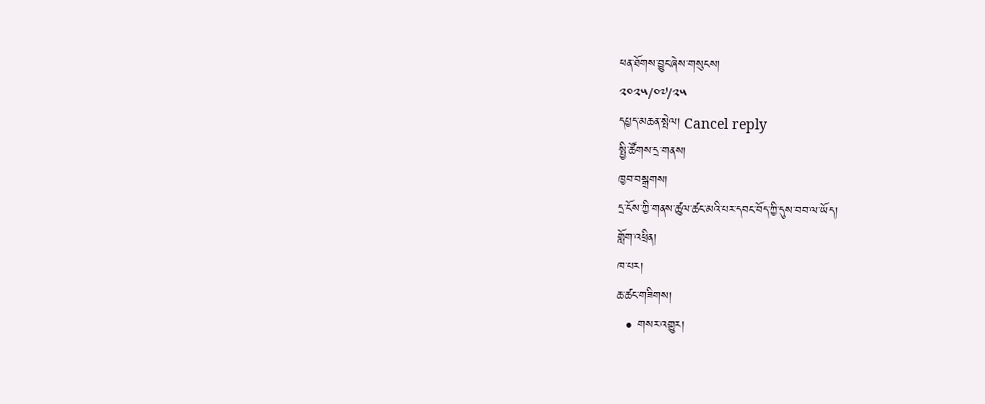ཕན་ཐོགས་བྱུང་ཞེས་གསུངས།
༢༠༢༥/༠༧/༢༥
དཔྱད་མཆན་སྤེལ། Cancel reply
སྤྱི་ཚོགས་དྲ་གནས།
ཁྱབ་བསྒྲགས།
དྲ་ངོས་ཀྱི་གནས་ཚུལ་ཚང་མའི་པར་དབང་བོད་ཀྱི་དུས་བབ་ལ་ཡོད།
གློག་འཕྲིན།
ཁ་པར།
ཆ་ཚང་གཟིགས།
  • གསར་འགྱུར།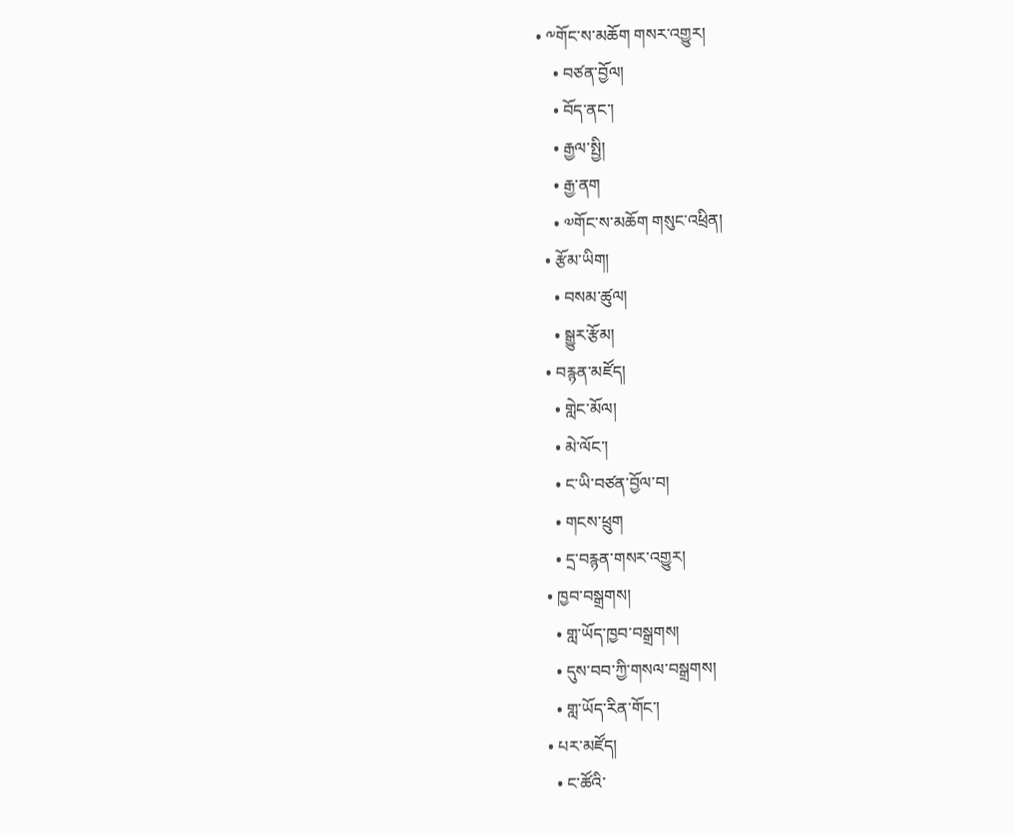• ༸གོང་ས་མཆོག གསར་འགྱུར།
    • བཙན་བྱོལ།
    • བོད་ནང་།
    • རྒྱལ་སྤྱི།
    • རྒྱ་ནག
    • ༧གོང་ས་མཆོག གསུང་འཕྲིན།
  • རྩོམ་ཡིག།
    • བསམ་ཚུལ།
    • སྒྱུར་རྩོམ།
  • བརྙན་མཛོད།
    • གླེང་མོལ།
    • མེ་ལོང་།
    • ང་ཡི་བཙན་བྱོལ་བ།
    • གངས་ཕྲུག
    • དྲ་བརྙན་གསར་འགྱུར།
  • ཁྱབ་བསྒྲགས།
    • གླ་ཡོད་ཁྱབ་བསྒྲགས།
    • དུས་བབ་ཀྱི་གསལ་བསྒྲགས།
    • གླ་ཡོད་རིན་གོང་།
  • པར་མཛོད།
    • ང་ཚོའི་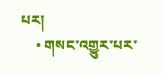པར།
    • གསང་འགྱུར་པར་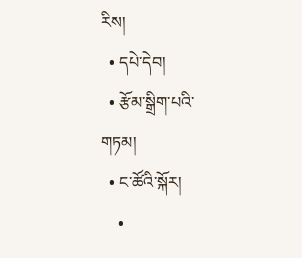རིས།
  • དཔེ་དེབ།
  • རྩོམ་སྒྲིག་པའི་གཏམ།
  • ང་ཚོའི་སྐོར།
    •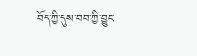བོད་ཀྱི་དུས་བབ་ཀྱི་བྱུང་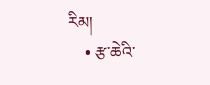རིམ།
    • རྩ་ཆེའི་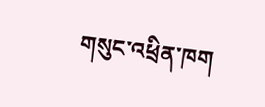གསུང་འཕྲིན་ཁག